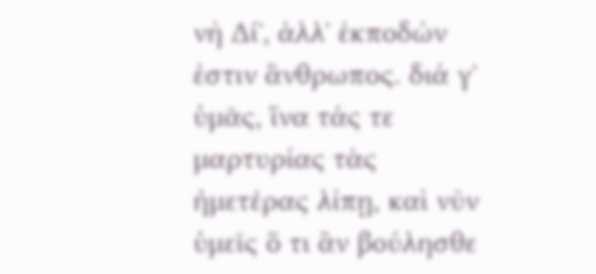νὴ Δίʼ, ἀλλʼ ἐκποδών ἐστιν ἅνθρωπος. διά γʼ ὑμᾶς, ἵνα τάς τε μαρτυρίας τὰς ἡμετέρας λίπῃ, καὶ νῦν ὑμεῖς ὅ τι ἂν βούλησθε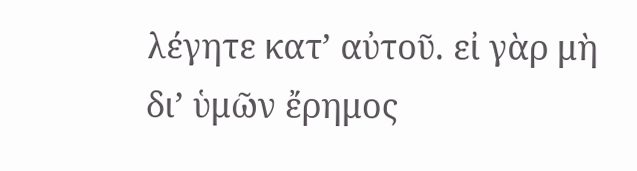λέγητε κατʼ αὐτοῦ. εἰ γὰρ μὴ διʼ ὑμῶν ἔρημος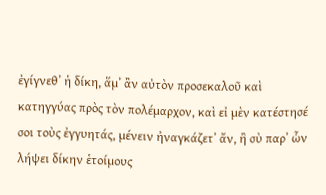ἐγίγνεθʼ ἡ δίκη, ἅμʼ ἂν αὐτὸν προσεκαλοῦ καὶ κατηγγύας πρὸς τὸν πολέμαρχον, καὶ εἰ μὲν κατέστησέ σοι τοὺς ἐγγυητάς, μένειν ἠναγκάζετʼ ἄν, ἢ σὺ παρʼ ὧν λήψει δίκην ἑτοίμους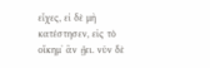εἶχες, εἰ δὲ μὴ κατέστησεν, εἰς τὸ οἴκημʼ ἂν ᾔει. νῦν δὲ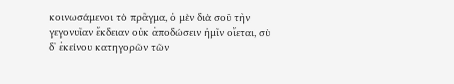κοινωσάμενοι τὸ πρᾶγμα, ὁ μὲν διὰ σοῦ τὴν γεγονυῖαν ἔκδειαν οὐκ ἀποδώσειν ἡμῖν οἴεται, σὺ δʼ ἐκείνου κατηγορῶν τῶν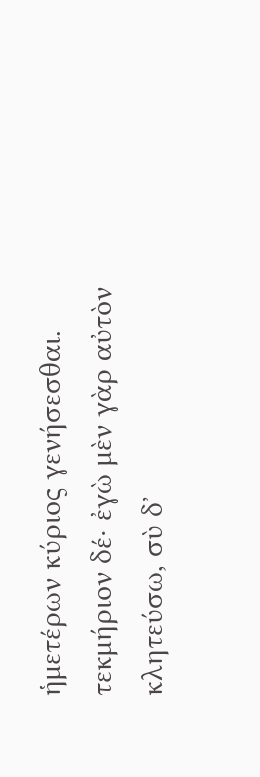ἡμετέρων κύριος γενήσεσθαι. τεκμήριον δέ· ἐγὼ μὲν γὰρ αὐτὸν κλητεύσω, σὺ δʼ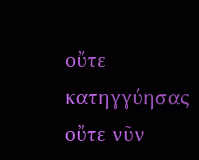οὔτε κατηγγύησας οὔτε νῦν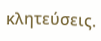κλητεύσεις.